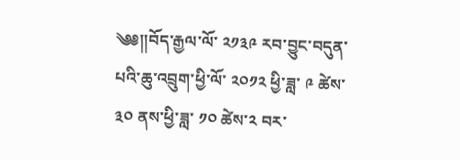༄༅།།བོད་རྒྱལ་ལོ་ ༢༡༣༩ རབ་བྱུང་བདུན་པའི་ཆུ་འབྲུག་ཕྱི་ལོ་ ༢༠༡༢ ཕྱི་ཟླ་ ༩ ཚེས་ ༣༠ ནས་ཕྱི་ཟླ་ ༡༠ ཚེས་༢ བར་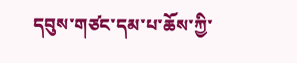དབུས་གཙང་དམ་པ་ཆོས་ཀྱི་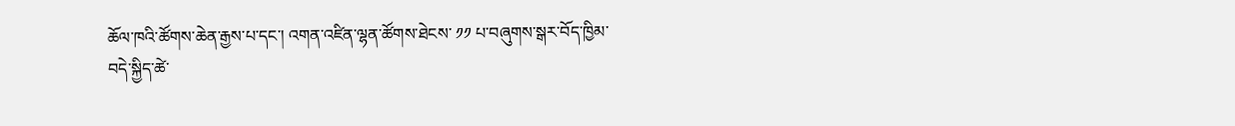ཆོལ་ཁའི་ཚོགས་ཆེན་རྒྱས་པ་དང་། འགན་འཛིན་ལྷན་ཚོགས་ཐེངས་ ༡༡ པ་བཞུགས་སྒར་བོད་ཁྱིམ་བདེ་སྐྱིད་ཚེ་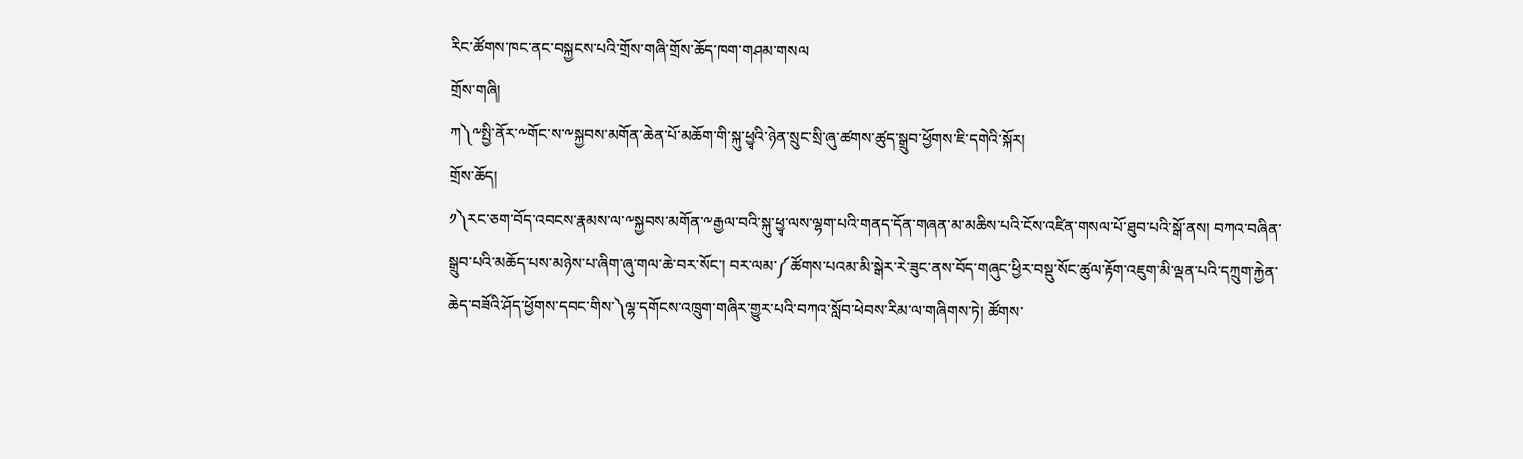རིང་ཚོགས་ཁང་ནང་བསྐྱངས་པའི་གྲོས་གཞི་གྲོས་ཆོད་ཁག་གཤམ་གསལ
གྲོས་གཞི།
ཀ༽༸སྤྱི་ནོར་༸གོང་ས་༸སྐྱབས་མགོན་ཆེན་པོ་མཆོག་གི་སྐུ་ཕྱྭའི་ཉེན་སྲུང་སྲི་ཞུ་ཚགས་ཚུད་སྒྲུབ་ཕྱོགས་ཇི་དགེའི་སྐོར།
གྲོས་ཆོད།
༡༽རང་ཅག་བོད་འབངས་རྣམས་ལ་༸སྐྱབས་མགོན་༸རྒྱལ་བའི་སྐུ་ཕྱྭ་ལས་ལྷག་པའི་གནད་དོན་གཞན་མ་མཆིས་པའི་ངོས་འཛིན་གསལ་པོ་ཐུབ་པའི་སྒོ་ནས། བཀའ་བཞིན་སྒྲུབ་པའི་མཆོད་པས་མཉེས་པ་ཞིག་ཞུ་གལ་ཆེ་བར་སོང་། བར་ལམ་༼ཚོགས་པའམ་མི་སྒེར་རེ་ཟུང་ནས་བོད་གཞུང་ཕྱིར་བསྡུ་སོང་ཚུལ་རྟོག་འཇུག་མི་ལྡན་པའི་དཀྲུག་རྐྱེན་ཆེད་བཟོའི་ཤོད་ཕྱོགས་དབང་གིས་༽ལྷ་དགོངས་འཁྲུག་གཞིར་གྱུར་པའི་བཀའ་སློབ་ཕེབས་རིམ་ལ་གཞིགས་ཏེ། ཚོགས་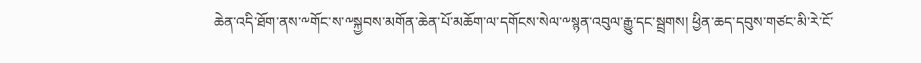ཆེན་འདི་ཐོག་ནས་༸གོང་ས་༸སྐྱབས་མགོན་ཆེན་པོ་མཆོག་ལ་དགོངས་སེལ་༸སྙན་འབུལ་རྒྱུ་དང་སྦྲགས། ཕྱིན་ཆད་དབུས་གཙང་མི་རེ་ངོ་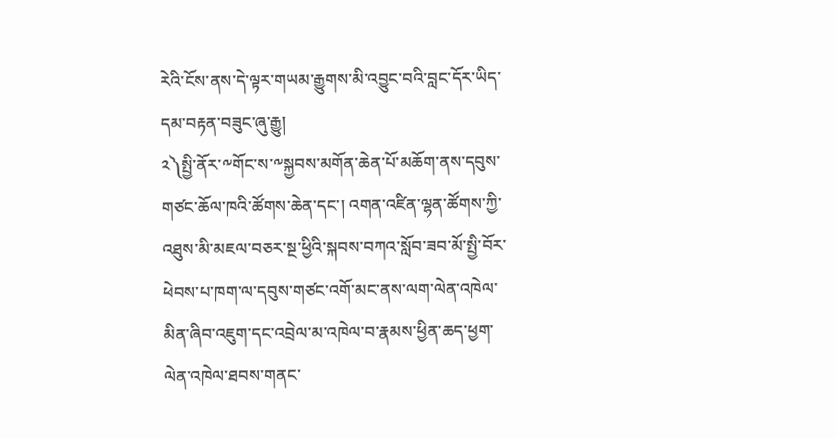རེའི་ངོས་ནས་དེ་ལྟར་གཡམ་རྒྱུགས་མི་འབྱུང་བའི་བླང་དོར་ཡིད་དམ་བརྟན་བཟུང་ཞུ་རྒྱུ།
༢༽སྤྱི་ནོར་༸གོང་ས་༸སྐྱབས་མགོན་ཆེན་པོ་མཆོག་ནས་དབུས་གཙང་ཆོལ་ཁའི་ཚོགས་ཆེན་དང་། འགན་འཛིན་ལྷན་ཚོགས་ཀྱི་འཐུས་མི་མཇལ་བཅར་སྔ་ཕྱིའི་སྐབས་བཀའ་སློབ་ཟབ་མོ་སྤྱི་བོར་ཕེབས་པ་ཁག་ལ་དབུས་གཙང་འགོ་མང་ནས་ལག་ལེན་འཁེལ་མིན་ཞིབ་འཇུག་དང་འབྲེལ་མ་འཁེལ་བ་རྣམས་ཕྱིན་ཆད་ཕྱག་ལེན་འཁེལ་ཐབས་གནང་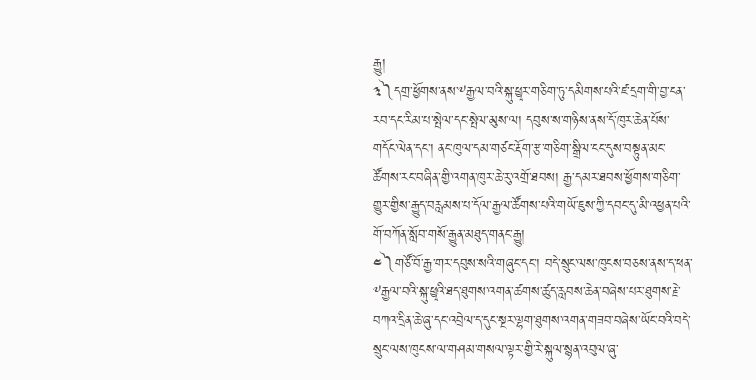རྒྱུ།
༣༽དགྲ་ཕྱོགས་ནས་༸རྒྱལ་བའི་སྐུ་ཕྱྭར་གཅིག་ཏུ་དམིགས་པའི་ཛ་དྲག་གི་བྱ་ངན་རབ་དང་རིམ་པ་སྤེལ་དང་སྤེལ་མུས་ལ། དབུས་ས་གཉིས་ནས་དོ་ཁུར་ཆེན་པོས་གདོང་ལེན་དང་། ནང་ཁུལ་དམ་གཙང་རྡོག་རྩ་གཅིག་སྒྲིལ་ངང་དུས་བསྟུན་མང་ཚོགས་རང་བཞིན་གྱི་འགན་ཁུར་ཆེ་རུ་འགྲོ་ཐབས། རྒྱ་དམར་ཐབས་ཕྱོགས་གཅིག་གྱུར་གྱིས་རྒྱུད་བརླམས་པ་དོལ་རྒྱལ་ཚོགས་པའི་གཡོ་ཇུས་ཀྱི་དབང་དུ་མི་འཕྱན་པའི་གོ་བཀོན་སློབ་གསོ་རྒྱུན་མཐུད་གནང་རྒྱུ།
༤༽གཙོ་བོ་རྒྱ་གར་དབུས་སའི་གཞུང་དང་། བདེ་སྲུང་ལས་ཁུངས་བཅས་ནས་ད་ཕན་༸རྒྱལ་བའི་སྐུ་ཕྱྭའི་ཐད་ཐུགས་འགན་ཚགས་ཚུད་རླབས་ཆེན་བཞེས་པར་ཐུགས་རྗེ་བཀའ་དྲིན་ཆེ་ཞུ་དང་འབྲེལ་ད་དུང་སྔར་ལྷག་ཐུགས་འགན་གཟབ་བཞེས་ཡོང་བའི་བདེ་སྲུང་ལས་ཁུངས་ལ་གཤམ་གསལ་ལྟར་གྱི་རེ་སྐུལ་སྙན་འབུལ་ཞུ་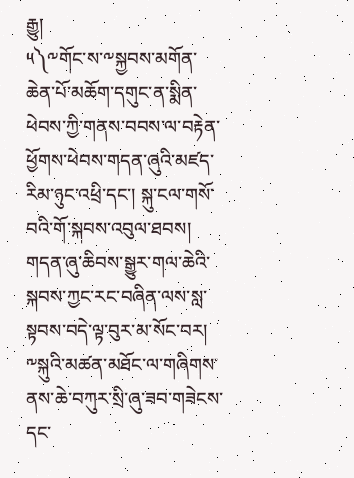རྒྱུ།
༥༽༸གོང་ས་༸སྐྱབས་མགོན་ཆེན་པོ་མཆོག་དགུང་ན་སྨིན་ཕེབས་ཀྱི་གནས་བབས་ལ་བརྟེན་ཕྱོགས་ཕེབས་གདན་ཞུའི་མཛད་རིམ་ཉུང་འཕྲི་དང་། སྐུ་ངལ་གསོ་བའི་གོ་སྐབས་འབུལ་ཐབས། གདན་ཞུ་ཆིབས་སྒྱུར་གལ་ཆེའི་སྐབས་ཀྱང་རང་བཞིན་ལས་སླ་སྟབས་བདེ་ལྟ་བུར་མ་སོང་བར། ༸སྐུའི་མཚན་མཐོང་ལ་གཞིགས་ནས་ཆེ་བཀུར་སྲི་ཞུ་ཟབ་གཟེངས་དང་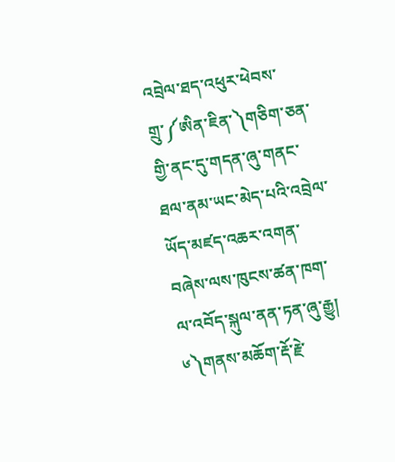འབྲེལ་ཐད་འཕུར་ཕེབས་གྲུ་༼ཨིན་ཇིན་༽གཅིག་ཅན་གྱི་ནང་དུ་གདན་ཞུ་གནང་ཐལ་ནམ་ཡང་མེད་པའི་འབྲེལ་ཡོད་མཛད་འཆར་འགན་བཞེས་ལས་ཁུངས་ཚན་ཁག་ལ་འབོད་སྐུལ་ནན་ཏན་ཞུ་རྒྱུ།
༦༽གནས་མཆོག་རྡོ་རྗེ་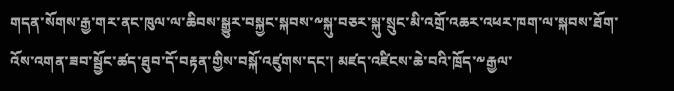གདན་སོགས་རྒྱ་གར་ནང་ཁུལ་ལ་ཆིབས་སྒྱུར་བསྐྱང་སྐབས་༸སྐུ་བཅར་སྐུ་སྲུང་མི་འགྲོ་འཆར་འཕར་ཁག་ལ་སྐབས་ཐོག་འོས་འགན་ཟབ་སྦྱོང་ཚད་ཐུབ་དོ་བརྟན་གྱིས་བསྐོ་འཛུགས་དང་། མཛད་འཛིངས་ཆེ་བའི་ཁྲོད་༸རྒྱལ་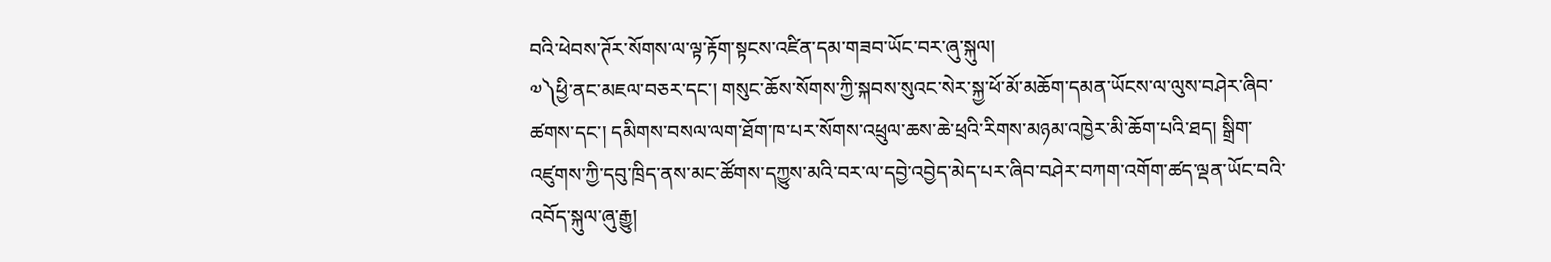བའི་ཕེབས་ཊོར་སོགས་ལ་ལྟ་རྟོག་སྟངས་འཛིན་དམ་གཟབ་ཡོང་བར་ཞུ་སྐུལ།
༧༽ཕྱི་ནང་མཇལ་བཅར་དང་། གསུང་ཆོས་སོགས་ཀྱི་སྐབས་སུའང་སེར་སྐྱ་ཕོ་མོ་མཆོག་དམན་ཡོངས་ལ་ལུས་བཤེར་ཞིབ་ཚགས་དང་། དམིགས་བསལ་ལག་ཐོག་ཁ་པར་སོགས་འཕྲུལ་ཆས་ཆེ་ཕྲའི་རིགས་མཉམ་འཁྱེར་མི་ཆོག་པའི་ཐད། སྒྲིག་འཛུགས་ཀྱི་དབུ་ཁྲིད་ནས་མང་ཚོགས་དཀྱུས་མའི་བར་ལ་དབྱེ་འབྱེད་མེད་པར་ཞིབ་བཤེར་བཀག་འགོག་ཚད་ལྡན་ཡོང་བའི་འབོད་སྐུལ་ཞུ་རྒྱུ།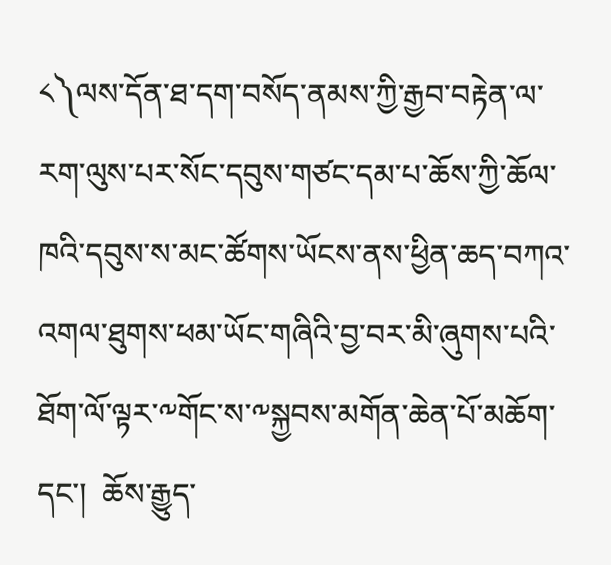༨༽ལས་དོན་ཐ་དག་བསོད་ནམས་ཀྱི་རྒྱབ་བརྟེན་ལ་རག་ལུས་པར་སོང་དབུས་གཙང་དམ་པ་ཆོས་ཀྱི་ཆོལ་ཁའི་དབུས་ས་མང་ཚོགས་ཡོངས་ནས་ཕྱིན་ཆད་བཀའ་འགལ་ཐུགས་ཕམ་ཡོང་གཞིའི་བྱ་བར་མི་ཞུགས་པའི་ཐོག་ལོ་ལྟར་༸གོང་ས་༸སྐྱབས་མགོན་ཆེན་པོ་མཆོག་དང་།  ཆོས་རྒྱུད་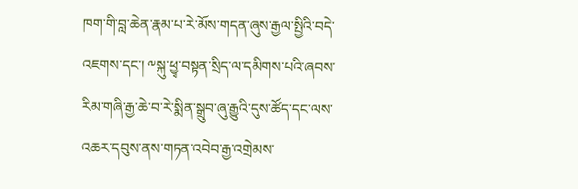ཁག་གི་བླ་ཆེན་རྣམ་པ་རེ་མོས་གདན་ཞུས་རྒྱལ་སྤྱིའི་བདེ་འཇགས་དང་། ༸སྐུ་ཕྱྭ་བསྟན་སྲིད་ལ་དམིགས་པའི་ཞབས་རིམ་གཞི་རྒྱ་ཆེ་བ་རེ་སྨིན་སྒྲུབ་ཞུ་རྒྱུའི་དུས་ཚོད་དང་ལས་འཆར་དབུས་ནས་གཏན་འབེབ་རྒྱ་འགྲེམས་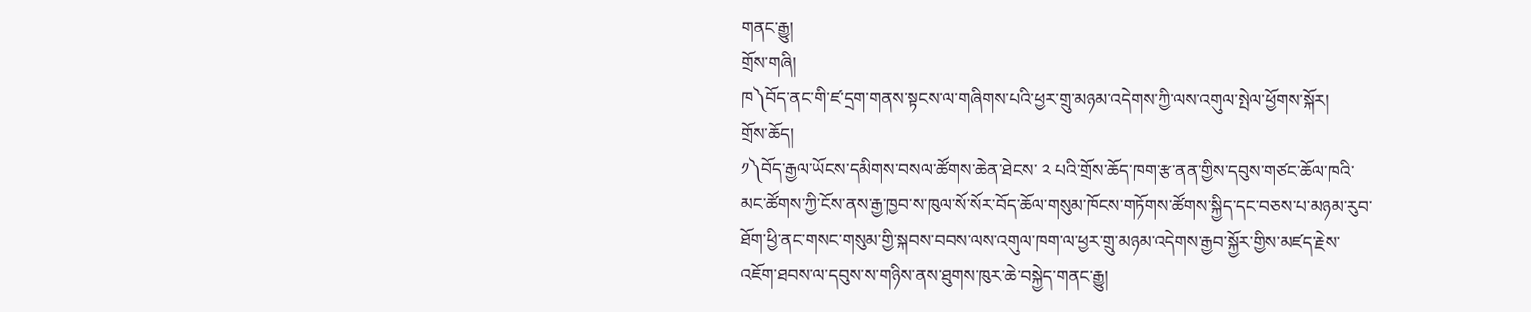གནང་རྒྱུ།
གྲོས་གཞི།
ཁ༽བོད་ནང་གི་ཛ་དྲག་གནས་སྟངས་ལ་གཞིགས་པའི་ཕྱར་གྲུ་མཉམ་འདེགས་ཀྱི་ལས་འགུལ་སྤེལ་ཕྱོགས་སྐོར།
གྲོས་ཆོད།
༡༽བོད་རྒྱལ་ཡོངས་དམིགས་བསལ་ཚོགས་ཆེན་ཐེངས་ ༢ པའི་གྲོས་ཆོད་ཁག་རྩ་ནན་གྱིས་དབུས་གཙང་ཆོལ་ཁའི་མང་ཚོགས་ཀྱི་ངོས་ནས་རྒྱ་ཁྱབ་ས་ཁུལ་སོ་སོར་བོད་ཆོལ་གསུམ་ཁོངས་གཏོགས་ཚོགས་སྐྱིད་དང་བཅས་པ་མཉམ་རུབ་ཐོག་ཕྱི་ནང་གསང་གསུམ་གྱི་སྐབས་བབས་ལས་འགུལ་ཁག་ལ་ཕྱར་གྲུ་མཉམ་འདེགས་རྒྱབ་སྐྱོར་གྱིས་མཛད་རྗེས་འཇོག་ཐབས་ལ་དབུས་ས་གཉིས་ནས་ཐུགས་ཁུར་ཆེ་བསྐྱེད་གནང་རྒྱུ།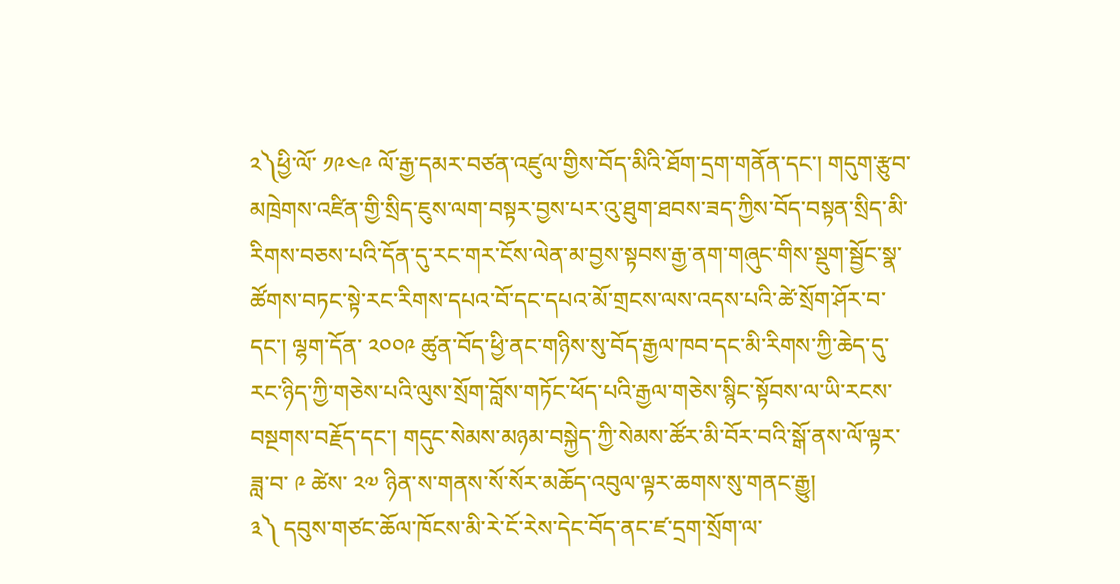༢༽ཕྱི་ལོ་ ༡༩༤༩ ལོ་རྒྱ་དམར་བཙན་འཛུལ་གྱིས་བོད་མིའི་ཐོག་དྲག་གནོན་དང་། གདུག་རྩུབ་མཁྲེགས་འཛིན་གྱི་སྲིད་ཇུས་ལག་བསྟར་བྱས་པར་འུ་ཐུག་ཐབས་ཟད་ཀྱིས་བོད་བསྟན་སྲིད་མི་རིགས་བཅས་པའི་དོན་དུ་རང་གར་ངོས་ལེན་མ་བྱས་སྟབས་རྒྱ་ནག་གཞུང་གིས་སྡུག་སྦྱོང་སྣ་ཚོགས་བཏང་སྟེ་རང་རིགས་དཔའ་བོ་དང་དཔའ་མོ་གྲངས་ལས་འདས་པའི་ཚེ་སྲོག་ཤོར་བ་དང་། ལྷག་དོན་ ༢༠༠༩ ཚུན་བོད་ཕྱི་ནང་གཉིས་སུ་བོད་རྒྱལ་ཁབ་དང་མི་རིགས་ཀྱི་ཆེད་དུ་རང་ཉིད་ཀྱི་གཅེས་པའི་ལུས་སྲོག་བློས་གཏོང་ཕོད་པའི་རྒྱལ་གཅེས་སྙིང་སྟོབས་ལ་ཡི་རངས་བསྔགས་བརྗོད་དང་། གདུང་སེམས་མཉམ་བསྐྱེད་ཀྱི་སེམས་ཚོར་མི་བོར་བའི་སྒོ་ནས་ལོ་ལྟར་ཟླ་བ་ ༩ ཚེས་ ༢༧ ཉིན་ས་གནས་སོ་སོར་མཆོད་འབུལ་ལྟར་ཆགས་སུ་གནང་རྒྱུ།
༣༽ དབུས་གཙང་ཆོལ་ཁོངས་མི་རེ་ངོ་རེས་དེང་བོད་ནང་ཛ་དྲག་སྲོག་ལ་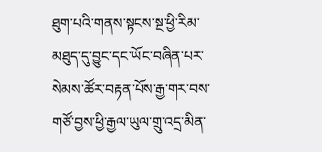ཐུག་པའི་གནས་སྟངས་སྔ་ཕྱི་རིམ་མཐུད་དུ་བྱུང་དང་ཡོང་བཞིན་པར་སེམས་ཚོར་བརྟན་པོས་རྒྱ་གར་བས་གཙོ་བྱས་ཕྱི་རྒྱལ་ཡུལ་གྲུ་འདྲ་མིན་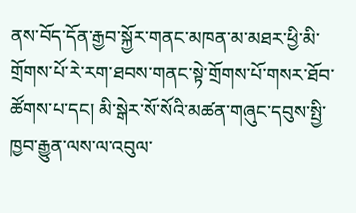ནས་བོད་དོན་རྒྱབ་སྐྱོར་གནང་མཁན་མ་མཐར་ཕྱི་མི་གྲོགས་པོ་རེ་རག་ཐབས་གནང་སྟེ་གྲོགས་པོ་གསར་ཐོབ་ཚོགས་པ་དང། མི་སྒེར་སོ་སོའི་མཚན་གཞུང་དབུས་སྤྱི་ཁྱབ་རྒྱུན་ལས་ལ་འབུལ་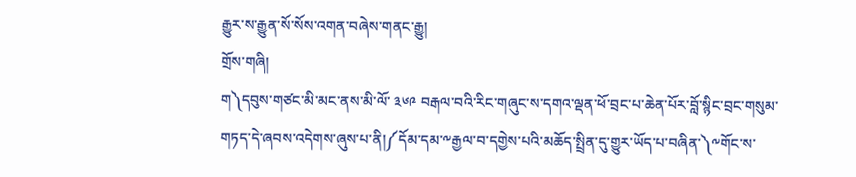རྒྱུར་ས་རྒྱུན་སོ་སོས་འགན་བཞེས་གནང་རྒྱུ།
གྲོས་གཞི།
ག༽དབུས་གཙང་མི་མང་ནས་མི་ལོ་ ༣༦༩ བརྒལ་བའི་རིང་གཞུང་ས་དགའ་ལྡན་ཕོ་བྲང་པ་ཆེན་པོར་བློ་སྙིང་བྲང་གསུམ་གཏད་དེ་ཞབས་འདེགས་ཞུས་པ་ནི།༼དོམ་དམ་༸རྒྱལ་བ་དགྱེས་པའི་མཆོད་སྤྲིན་དུ་གྱུར་ཡོད་པ་བཞིན་༽༸གོང་ས་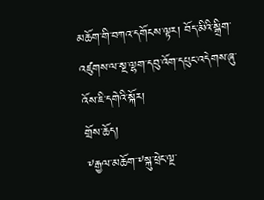མཆོག་གི་བཀའ་དགོངས་ལྟར། བོད་མིའི་སྒྲིག་འཛུགས་ལ་སྔ་ལྷག་དབུ་འོག་དཔུང་འདེགས་ཞུ་འོས་ཇི་དགེའི་སྐོར།
གྲོས་ཆོད།
༸རྒྱལ་མཆོག་༸སྐུ་ཕྲེང་ལྔ་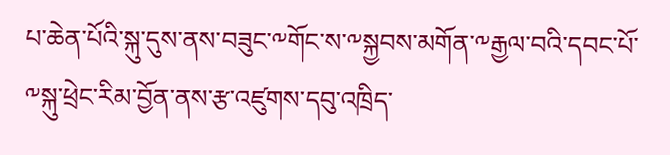པ་ཆེན་པོའི་སྐུ་དུས་ནས་བཟུང་༸གོང་ས་༸སྐྱབས་མགོན་༸རྒྱལ་བའི་དབང་པོ་༸སྐུ་ཕྲེང་རིམ་བྱོན་ནས་རྩ་འཛུགས་དབུ་འཁྲིད་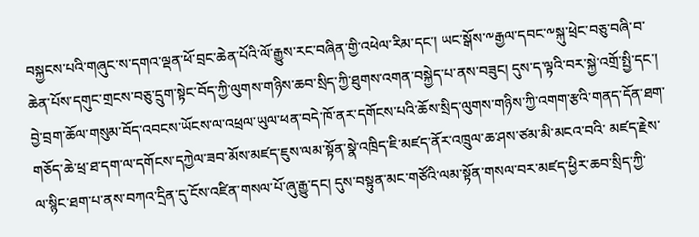བསྐྱངས་པའི་གཞུང་ས་དགའ་ལྡན་ཕོ་བྲང་ཆེན་པོའི་ལོ་རྒྱུས་རང་བཞིན་གྱི་འཕེལ་རིམ་དང་། ཡང་སྒོས་༸རྒྱལ་དབང་༸སྐུ་ཕྲེང་བཅུ་བཞི་བ་ཆེན་པོས་དགུང་གྲངས་བཅུ་དྲུག་སྟེང་བོད་ཀྱི་ལུགས་གཉིས་ཆབ་སྲིད་ཀྱི་ཐུགས་འགན་བསྐྱེད་པ་ནས་བཟུང། དུས་ད་ལྟའི་བར་སྐྱེ་འགྲོ་སྤྱི་དང་། བྱེ་བྲག་ཆོལ་གསུམ་བོད་འབངས་ཡོངས་ལ་འཕྲལ་ཡུལ་ཕན་བདེ་ཁོ་ནར་དགོངས་པའི་ཆོས་སྲིད་ལུགས་གཉིས་ཀྱི་འགག་རྩའི་གནད་དོན་ཐག་གཅོད་ཆེ་ཕྲ་ཐ་དག་ལ་དགོངས་དཀྱེལ་ཟབ་མོས་མཛད་ཇུས་ལམ་སྟོན་སྣེ་འཁྲིད་ཇི་མཛད་ནོར་འཁྲུལ་ཆ་ཤས་ཙམ་མི་མངའ་བའི་ མཛད་རྗེས་ལ་སྙིང་ཐག་པ་ནས་བཀའ་དྲིན་དུ་ངོས་འཛིན་གསལ་པོ་ཞུ་རྒྱུ་དང། དུས་བསྟུན་མང་གཙོའི་ལམ་སྟོན་གསལ་བར་མཛད་ཕྱིར་ཆབ་སྲིད་ཀྱི་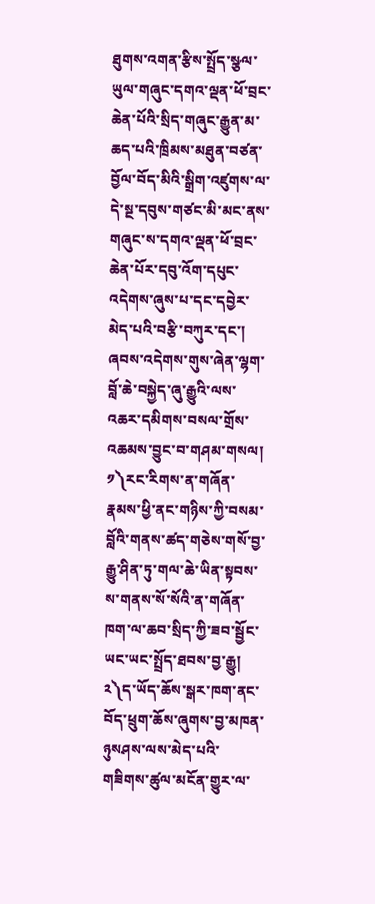ཐུགས་འགན་རྩིས་སྤྲོད་སྩལ་ཡུལ་གཞུང་དགའ་ལྡན་ཕོ་བྲང་ཆེན་པོའི་སྲིད་གཞུང་རྒྱུན་མ་ཆད་པའི་ཁྲིམས་མཐུན་བཙན་བྱོལ་བོད་མིའི་སྒྲིག་འཛུགས་ལ་དེ་སྔ་དབུས་གཙང་མི་མང་ནས་གཞུང་ས་དགའ་ལྡན་ཕོ་བྲང་ཆེན་པོར་དབུ་འོག་དཔུང་འདེགས་ཞུས་པ་དང་དབྱེར་མེད་པའི་བརྩི་བཀུར་དང་། ཞབས་འདེགས་གུས་ཞེན་ལྷག་བློ་ཆེ་བསྐྱེད་ཞུ་རྒྱུའི་ལས་འཆར་དམིགས་བསལ་གྲོས་འཆམས་བྱུང་བ་གཤམ་གསལ།
༡༽རང་རིགས་ན་གཞོན་རྣམས་ཕྱི་ནང་གཉིས་ཀྱི་བསམ་བློའི་གནས་ཚད་གཅེས་གསོ་བྱ་རྒྱུ་ཤིན་ཏུ་གལ་ཆེ་ཡིན་སྟབས་ས་གནས་སོ་སོའི་ན་གཞོན་ཁག་ལ་ཆབ་སྲིད་ཀྱི་ཟབ་སྦྱོང་ཡང་ཡང་སྤྲོད་ཐབས་བྱ་རྒྱུ།
༢༽ད་ཡོད་ཆོས་སྒར་ཁག་ནང་བོད་ཕྲུག་ཆོས་ཞུགས་བྱ་མཁན་ཉུསཤས་ལས་མེད་པའི་གཟིགས་ཚུལ་མངོན་གྱུར་ལ་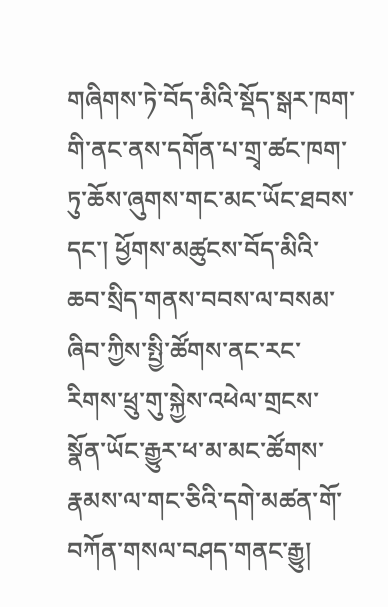གཞིགས་ཏེ་བོད་མིའི་སྡོད་སྒར་ཁག་གི་ནང་ནས་དགོན་པ་གྲྭ་ཚང་ཁག་ཏུ་ཆོས་ཞུགས་གང་མང་ཡོང་ཐབས་དང་། ཕྱོགས་མཚུངས་བོད་མིའི་ཆབ་སྲིད་གནས་བབས་ལ་བསམ་ཞིབ་ཀྱིས་སྤྱི་ཚོགས་ནང་རང་རིགས་ཕྲུ་གུ་སྐྱེས་འཕེལ་གྲངས་སྣོན་ཡོང་རྒྱུར་ཕ་མ་མང་ཚོགས་རྣམས་ལ་གང་ཅིའི་དགེ་མཚན་གོ་བཀོན་གསལ་བཤད་གནང་རྒྱུ།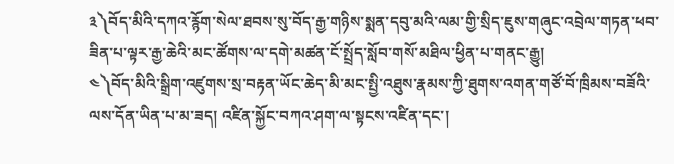༣༽བོད་མིའི་དཀའ་རྙོག་སེལ་ཐབས་སུ་བོད་རྒྱ་གཉིས་སྨན་དབུ་མའི་ལམ་གྱི་སྲིད་ཇུས་གཞུང་འབྲེལ་གཏན་ཕབ་ཟིན་པ་ལྟར་རྒྱ་ཆེའི་མང་ཚོགས་ལ་དགེ་མཚན་ངོ་སྤྲོད་སློབ་གསོ་མཐིལ་ཕྱིན་པ་གནང་རྒྱུ།
༤༽བོད་མིའི་སྒྲིག་འཛུགས་སྲ་བརྟན་ཡོང་ཆེད་མི་མང་སྤྱི་འཐུས་རྣམས་ཀྱི་ཐུགས་འགན་གཙོ་བོ་ཁྲིམས་བཟོའི་ལས་དོན་ཡིན་པ་མ་ཟད། འཛིན་སྐྱོང་བཀའ་ཤག་ལ་སྟངས་འཛིན་དང་།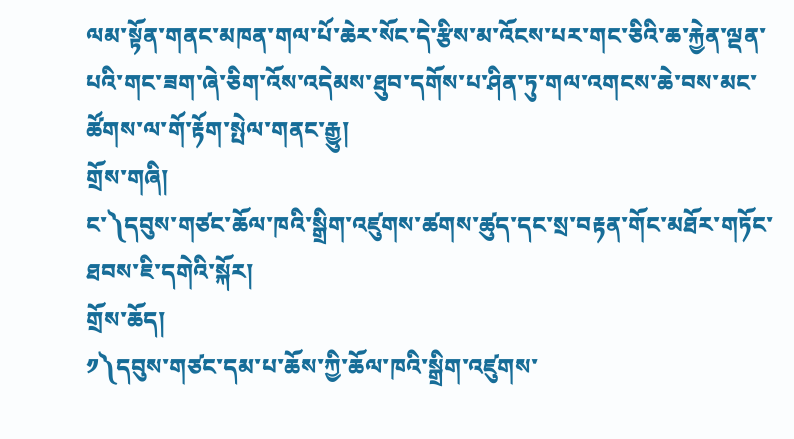ལམ་སྟོན་གནང་མཁན་གལ་པོ་ཆེར་སོང་དེ་རྩིས་མ་འོངས་པར་གང་ཅིའི་ཆ་རྐྱེན་ལྡན་པའི་གང་ཟག་ཞེ་ཅིག་འོས་འདེམས་ཐུབ་དགོས་པ་ཤིན་ཏུ་གལ་འགངས་ཆེ་བས་མང་ཚོགས་ལ་གོ་རྟོག་སྤེལ་གནང་རྒྱུ།
གྲོས་གཞི།
ང་༽དབུས་གཙང་ཆོལ་ཁའི་སྒྲིག་འཛུགས་ཚགས་ཚུད་དང་སྲ་བརྟན་གོང་མཐོར་གཏོང་ཐབས་ཇི་དགེའི་སྐོར།
གྲོས་ཆོད།
༡༽དབུས་གཙང་དམ་པ་ཆོས་ཀྱི་ཆོལ་ཁའི་སྒྲིག་འཛུགས་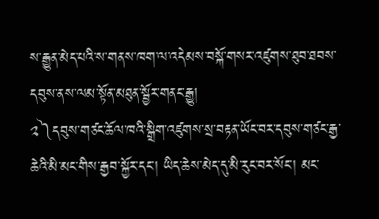ས་རྒྱུན་མེད་པའི་ས་གནས་ཁག་ལ་འདེམས་བསྐོ་གསར་འཛུགས་ཐུབ་ཐབས་དབུས་ནས་ལམ་སྟོན་མཐུན་སྦྱོར་གནང་རྒྱུ།
༢༽དབུས་གཙང་ཆོལ་ཁའི་སྒྲིག་འཛུགས་སྲ་བརྟན་ཡོང་བར་དབུས་གཙང་རྒྱ་ཆེའི་མི་མང་གིས་རྒྱབ་སྐྱོར་དང་། ཡིད་ཆེས་མེད་དུ་མི་རུང་བར་སོང་། མང་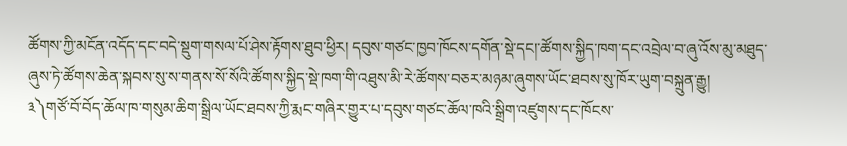ཚོགས་ཀྱི་མངོན་འདོད་དང་བདེ་སྡུག་གསལ་པོ་ཤེས་རྟོགས་ཐུབ་ཕྱིར། དབུས་གཙང་ཁྱབ་ཁོངས་དགོན་སྡེ་དང།་ཚོགས་སྐྱིད་ཁག་དང་འབྲེལ་བ་ཞུ་འོས་མུ་མཐུད་ཞུས་ཏེ་ཚོགས་ཆེན་སྐབས་སུ་ས་གནས་སོ་སོའི་ཚོགས་སྐྱིད་སྡེ་ཁག་གི་འཐུས་མི་རེ་ཚོགས་བཅར་མཉམ་ཞུགས་ཡོང་ཐབས་སུ་ཁོར་ཡུག་བསྐྲུན་རྒྱུ།
༣༽གཙོ་བོ་བོད་ཆོལ་ཁ་གསུམ་ཆིག་སྒྲིལ་ཡོང་ཐབས་ཀྱི་རྨང་གཞིར་གྱུར་པ་དབུས་གཙང་ཆོལ་ཁའི་སྒྲིག་འཛུགས་དང་ཁོངས་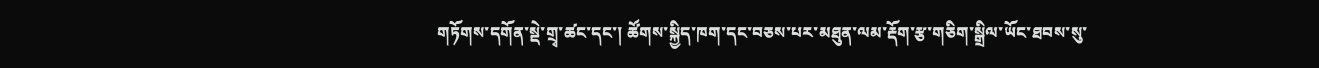གཏོགས་དགོན་སྡེ་གྲྭ་ཚང་དང་། ཚོགས་སྐྱིད་ཁག་དང་བཅས་པར་མཐུན་ལམ་རྡོག་རྩ་གཅིག་སྒྲིལ་ཡོང་ཐབས་སུ་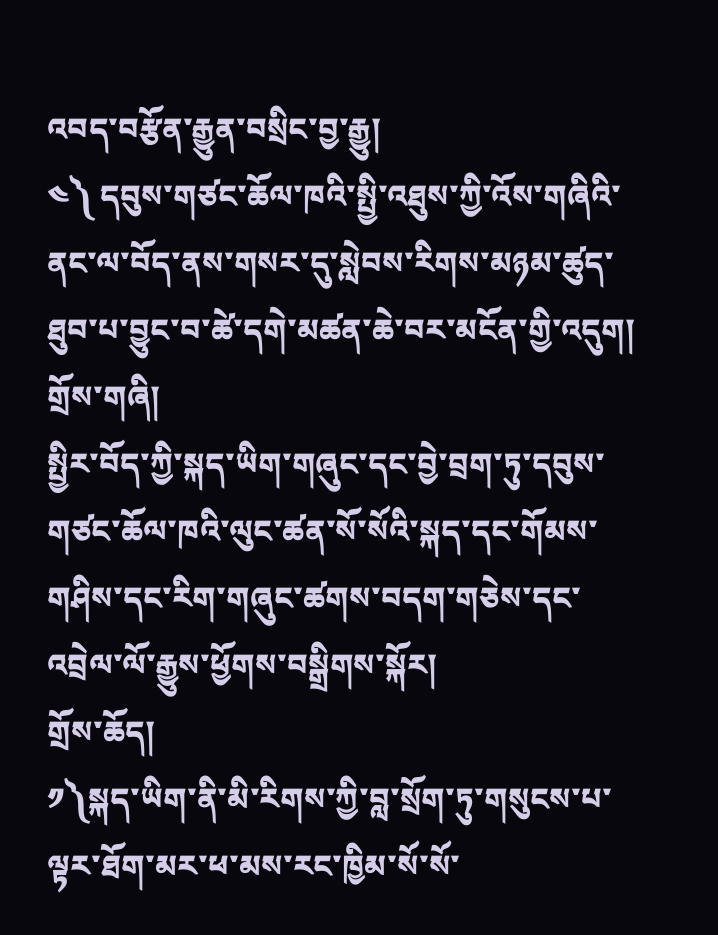འབད་བརྩོན་རྒྱུན་བསྲིང་བྱ་རྒྱུ།
༤༽ དབུས་གཙང་ཆོལ་ཁའི་སྤྱི་འཐུས་ཀྱི་འོས་གཞིའི་ནང་ལ་བོད་ནས་གསར་དུ་སླེབས་རིགས་མཉམ་ཚུད་ཐུབ་པ་བྱུང་བ་ཚེ་དགེ་མཚན་ཆེ་བར་མངོན་གྱི་འདུག།
གྲོས་གཞི།
སྤྱིར་བོད་ཀྱི་སྐད་ཡིག་གཞུང་དང་བྱེ་བྲག་ཏུ་དབུས་གཙང་ཆོལ་ཁའི་ལུང་ཚན་སོ་སོའི་སྐད་དང་གོམས་གཤིས་དང་རིག་གཞུང་ཚགས་བདག་གཅེས་དང་འབྲེལ་ལོ་རྒྱུས་ཕྱོགས་བསྒྲིགས་སྐོར།
གྲོས་ཆོད།
༡༽སྐད་ཡིག་ནི་མི་རིགས་ཀྱི་བླ་སྲོག་ཏུ་གསུངས་པ་ལྟར་ཐོག་མར་ཕ་མས་རང་ཁྱིམ་སོ་སོ་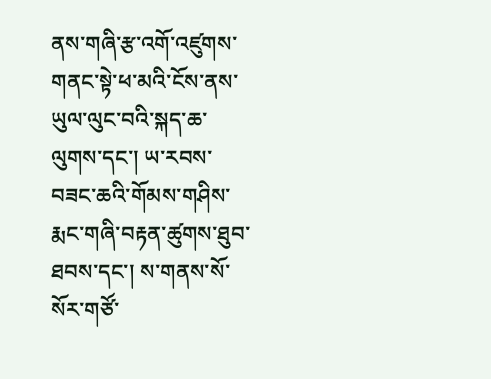ནས་གཞི་རྩ་འགོ་འཛུགས་གནང་སྟེ་ཕ་མའི་ངོས་ནས་ཡུལ་ལུང་བའི་སྐད་ཆ་ལུགས་དང་། ཡ་རབས་བཟང་ཆའི་གོམས་གཤིས་རྨང་གཞི་བརྟན་ཚུགས་ཐུབ་ཐབས་དང་། ས་གནས་སོ་སོར་གཙོ་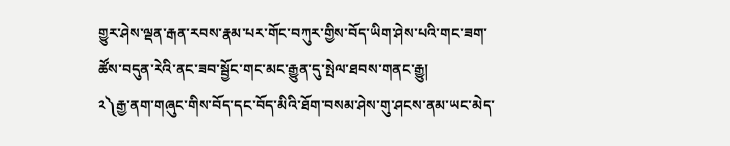གྱུར་ཤེས་ལྡན་རྒན་རབས་རྣམ་པར་གོང་བཀུར་གྱིས་བོད་ཡིག་ཤེས་པའི་གང་ཟག་ཚོས་བདུན་རེའི་ནང་ཟབ་སྦྱོང་གང་མང་རྒྱུན་དུ་སྤེལ་ཐབས་གནང་རྒྱུ།
༢༽རྒྱ་ནག་གཞུང་གིས་བོད་དང་བོད་མིའི་ཐོག་བསམ་ཤེས་གུ་ཤངས་ནམ་ཡང་མེད་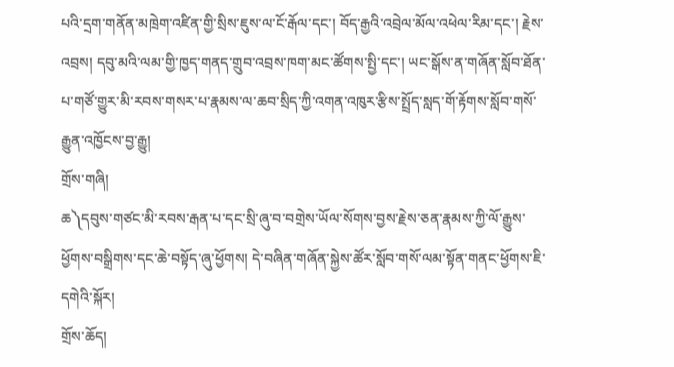པའི་དྲག་གནོན་མཁྲེག་འཛིན་གྱི་སྲིས་ཇུས་ལ་ངོ་རྒོལ་དང་། བོད་རྒྱའི་འབྲེལ་མོལ་འཕེལ་རིམ་དང་། རྗེས་འབྲས། དབུ་མའི་ལམ་གྱི་ཁྱད་གནད་གྲུབ་འབྲས་ཁག་མང་ཚོགས་སྤྱི་དང་། ཡང་སྒོས་ན་གཞོན་སློབ་ཐོན་པ་གཙོ་གྱུར་མི་རབས་གསར་པ་རྣམས་ལ་ཆབ་སྲིད་ཀྱི་འགན་འཁུར་རྩིས་སྤྲོད་སླད་གོ་རྟོགས་སློབ་གསོ་རྒྱུན་འཁྱོངས་བྱ་རྒྱུ།
གྲོས་གཞི།
ཆ༽དབུས་གཙང་མི་རབས་རྒན་པ་དང་སྲི་ཞུ་བ་བགྲེས་ཡོལ་སོགས་བྱས་རྗེས་ཅན་རྣམས་ཀྱི་ལོ་རྒྱུས་ཕྱོགས་བསྒྲིགས་དང་ཆེ་བསྟོད་ཞུ་ཕྱོགས། དེ་བཞིན་གཞོན་སྐྱེས་ཚོར་སློབ་གསོ་ལམ་སྟོན་གནང་ཕྱོགས་ཇི་དགེའི་སྐོར།
གྲོས་ཆོད།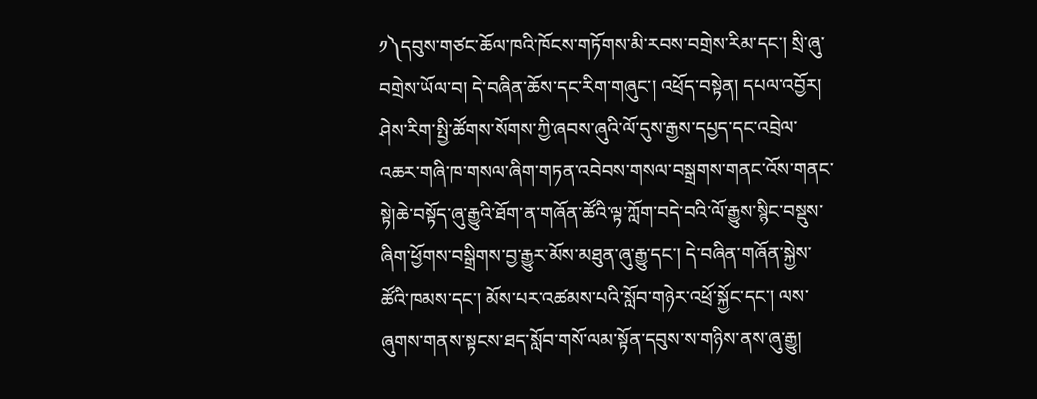༡༽དབུས་གཙང་ཆོལ་ཁའི་ཁོངས་གཏོགས་མི་རབས་བགྲེས་རིམ་དང་། སྲི་ཞུ་བགྲེས་ཡོལ་བ། དེ་བཞིན་ཆོས་དང་རིག་གཞུང་། འཕྲོད་བསྟེན། དཔལ་འབྱོར། ཤེས་རིག་སྤྱི་ཚོགས་སོགས་ཀྱི་ཞབས་ཞུའི་ལོ་དུས་རྒྱས་དཔྱད་དང་འབྲེལ་འཆར་གཞི་ཁ་གསལ་ཞིག་གཏན་འབེབས་གསལ་བསྒྲགས་གནང་འོས་གནང་སྟེ།ཆེ་བསྟོད་ཞུ་རྒྱུའི་ཐོག་ན་གཞོན་ཚོའི་ལྟ་ཀློག་བདེ་བའི་ལོ་རྒྱུས་སྙིང་བསྡུས་ཞིག་ཕྱོགས་བསྒྲིགས་བྱ་རྒྱུར་མོས་མཐུན་ཞུ་རྒྱུ་དང་། དེ་བཞིན་གཞོན་སྐྱེས་ཚོའི་ཁམས་དང་། མོས་པར་འཚམས་པའི་སློབ་གཉེར་འཕྲོ་སྐྱོང་དང་། ལས་ཞུགས་གནས་སྟངས་ཐད་སློབ་གསོ་ལམ་སྟོན་དབུས་ས་གཉིས་ནས་ཞུ་རྒྱུ།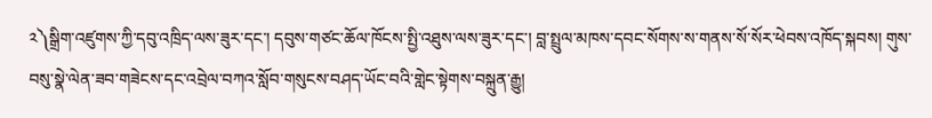༢༽སྒྲིག་འཛུགས་ཀྱི་དབུ་འཁྲིད་ལས་ཟུར་དང་། དབུས་གཙང་ཆོལ་ཁོངས་སྤྱི་འཐུས་ལས་ཟུར་དང་། བླ་སྤྲུལ་མཁས་དབང་སོགས་ས་གནས་སོ་སོར་ཕེབས་འཁོད་སྐབས། གུས་བསུ་སྣེ་ལེན་ཟབ་གཟེངས་དང་འབྲེལ་བཀའ་སློབ་གསུངས་བཤད་ཡོང་བའི་གླེང་སྟེགས་བསྐྲུན་རྒྱུ།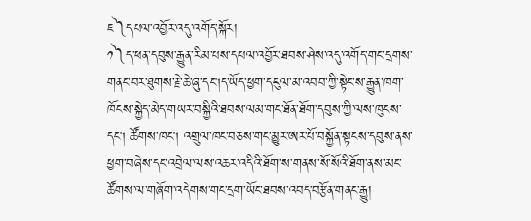ཇ༽དཔལ་འབྱོར་འདུ་འགོད་སྐོར།
༡༽ད་ཕན་དབུས་རྒྱུན་རིམ་པས་དཔལ་འབྱོར་ཐབས་ཤེས་འདུ་འགོད་གང་དྲགས་གནང་བར་ཐུགས་རྗེ་ཆེ་ཞུ་དང།ད་ཡོད་ཕྱག་དངུལ་མ་འབབ་ཀྱི་སྟེང་ས་རྒྱུན་ཁག་ཁོངས་སྐྱེད་མེད་གཡར་བསྐྱིའི་ཐབས་ལམ་གང་ཐོན་ཐོག་དབུས་ཀྱི་ལས་ཁུངས་དང། ཚོགས་ཁང། འགྲུལ་ཁང་བཅས་གང་མྱུར་ཨར་པོ་བསྐྱོན་སྟངས་དབུས་ནས་ཕྱག་བཞེས་དང་འབྲེལ་ལས་འཆར་འདིའི་ཐོག་ས་གནས་སོ་སོའི་ཐོག་ནས་མང་ཚོགས་ལ་གཞོག་འདེགས་གང་དྲག་ཡོང་ཐབས་འབད་བརྩོན་གནང་རྒྱུ།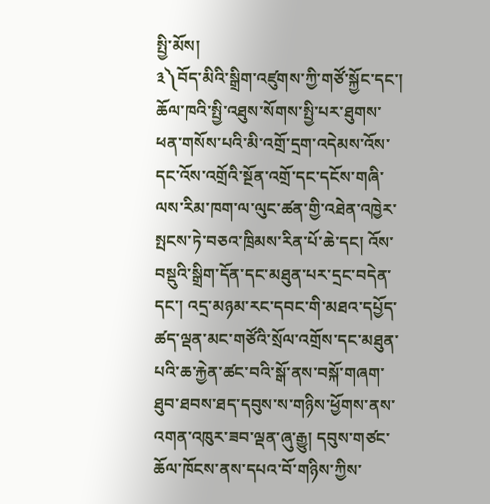སྤྱི་མོས།
༣༽བོད་མིའི་སྒྲིག་འཛུགས་ཀྱི་གཙོ་སྐྱོང་དང་། ཆོལ་ཁའི་སྤྱི་འཐུས་སོགས་སྤྱི་པར་ཐུགས་ཕན་གསོས་པའི་མི་འགྲོ་དྲག་འདེམས་འོས་དང་འོས་འགྲོའི་སྔོན་འགྲོ་དང་དངོས་གཞི་ལས་རིམ་ཁག་ལ་ལུང་ཚན་གྱི་འཐེན་འཁྱེར་སྤངས་ཏེ་བཅའ་ཁྲིམས་རིན་པོ་ཆེ་དང། འོས་བསྡུའི་སྒྲིག་དོན་དང་མཐུན་པར་དྲང་བདེན་དང་། འདྲ་མཉམ་རང་དབང་གི་མཐའ་དཔྱོད་ཚད་ལྡན་མང་གཙོའི་སྲོལ་འགྲོས་དང་མཐུན་པའི་ཆ་རྐྱེན་ཚང་བའི་སྒོ་ནས་བསྐོ་གཞག་ཐུབ་ཐབས་ཐད་དབུས་ས་གཉིས་ཕྱོགས་ནས་འགན་འཁུར་ཟབ་ལྡན་ཞུ་རྒྱུ། དབུས་གཙང་ཆོལ་ཁོངས་ནས་དཔའ་བོ་གཉིས་ཀྱིས་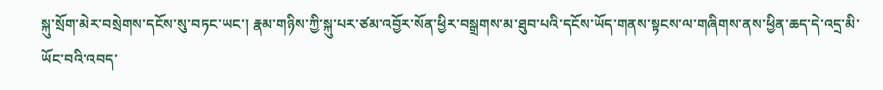སྐུ་སྲོག་མེར་བསྲེགས་དངོས་སུ་བཏང་ཡང་། རྣམ་གཉིས་ཀྱི་སྐུ་པར་ཙམ་འབྱོར་སོན་ཕྱིར་བསྒྲགས་མ་ཐུབ་པའི་དངོས་ཡོད་གནས་སྟངས་ལ་གཞིགས་ནས་ཕྱིན་ཆད་དེ་འདྲ་མི་ཡོང་བའི་འབད་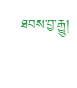ཐབས་བྱ་རྒྱུ།